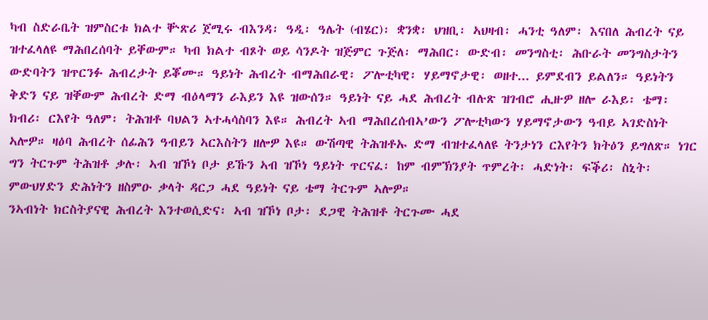ካብ ስድራቤት ዝምስርቱ ክልተ ቝጽሪ ጀሚሩ ብእንዳ፡ ዓዲ፡ ዓሌት (ብሄር)፡ ቋንቋ፡ ህዝቢ፡ ኣህዛብ፡ ሓንቲ ዓለም፡ እናበለ ሕብረት ናይ ዝተፈላለዩ ማሕበረሰባት ይቐውም። ካብ ክልተ ብጾት ወይ ሳንዶት ዝጅምር ጉጅለ፡ ማሕበር፡ ውድብ፡ መንግስቲ፡ ሕቡራት መንግስታትን ውድባትን ዝጥርንፉ ሕብረታት ይቖሙ። ዓይነት ሕብረት ብማሕበራዊ፡ ፖሎቲካዊ፡ ሃይማኖታዊ፡ ወዘተ... ይምደብን ይልለን። ዓይነትን ቅድን ናይ ዝቐውም ሕብረት ድማ ብዕላማን ራእይን እዩ ዝውሰን። ዓይነት ናይ ሓደ ሕብረት ብሉጽ ዝገብሮ ሒዙዎ ዘሎ ራእይ፡ ቴማ፡ ክብሪ፡ ርእየት ዓለም፡ ትሕዝቶ ባህልን ኣተሓሳስባን እዩ። ሕብረት ኣብ ማሕበረሰብኣ’ውን ፖሎቲካውን ሃይማኖታውን ዓብይ ኣገድስነት ኣሎዎ። ዛዕባ ሕብረት ሰፊሕን ዓብይን ኣርእስትን ዘሎዎ እዩ። ውሽጣዊ ትሕዝቶኡ ድማ ብዝተፈላለዩ ትንታነን ርእየትን ክትዕን ይግለጽ። ነገር ግን ትርጉም ትሕዝቶ ቃሉ፡ ኣብ ዝኾነ ቦታ ይኹን ኣብ ዝኾነ ዓይነት ጥርናፈ፡ ከም ብምኽንያት ጥምረት፡ ሓድነት፡ ፍቕሪ፡ ስኒት፡ ምውህሃድን ድሕነትን ዘስምዑ ቃላት ዳርጋ ሓደ ዓይነት ናይ ቴማ ትርጉም ኣሎዎ።
ንኣብነት ክርስትያናዊ ሕብረት እንተወሲድና፡ ኣብ ዝኾነ ቦታ፡ ደጋዊ ትሕዝቶ ትርጉሙ ሓደ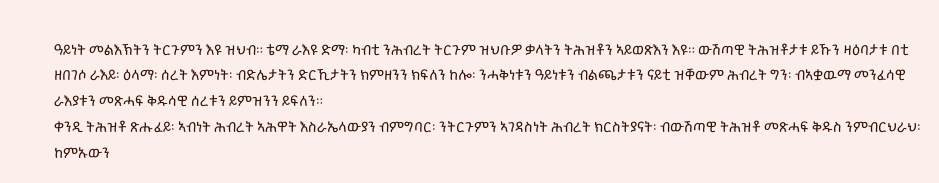ዓይነት መልእኽትን ትርጉምን እዩ ዝህብ። ቴማ ራእዩ ድማ፡ ካብቲ ንሕብረት ትርጉም ዝህቡዎ ቃላትን ትሕዝቶን ኣይወጽእን እዩ። ውሽጣዊ ትሕዝቶታቱ ይኹን ዛዕባታቱ በቲ ዘበገሶ ራእይ፡ ዕላማ፡ ሰረት እምነት፡ ብድሌታትን ድርኺታትን ክምዘንን ክፍለን ከሎ፡ ንሓቅነቱን ዓይነቱን ብልጫታቱን ናይቲ ዝቐውም ሕብረት ግን፡ ብኣቋዉማ መንፈሳዊ ራእያቱን መጽሓፍ ቅዱሳዊ ሰረቱን ይምዝንን ይፍለን።
ቀንዲ ትሕዝቶ ጽሑፈይ፡ ኣብነት ሕብረት ኣሕዋት እስራኤላውያን ብምግባር፡ ንትርጉምን ኣገዳስነት ሕብረት ክርስትያናት፡ ብውሽጣዊ ትሕዝቶ መጽሓፍ ቅዱስ ንምብርህራህ፡ ከምኡውን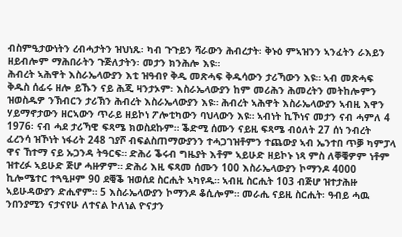ብስምዒታውነትን ረብሓታትን ዝህነጹ፡ ካብ ጉጉይን ሻራውን ሕብረታት፡ ቅኑዕ ምኣዝንን ኣንፈትን ራእይን ዘይብሎም ማሕበራትን ጉጅለታትን፡ መታን ክንሕሎ እዩ።
ሕብረት ኣሕዋት እስራኤላውያን እቲ ዝዓብየ ቅዲ መጽሓፍ ቅዱሳውን ታሪኻውን እዩ። ኣብ መጽሓፍ ቅዱስ ሰፊሩ ዘሎ ይኹን ናይ ሕጂ ዛንታኦም፡ እስራኤላውያን ከም መሪሕን ሕመረትን መትከሎምን ዝወስዱዎ ንኽብርን ታሪኽን ሕብረት እስራኤላውያን እዩ። ሕብረት ኣሕዋት እስራኤላውያን ኣብዚ እዋን ሃይማኖታውን ዘርኣውን ጥራይ ዘይኮነ ፖሎቲካውን ባህላውን እዩ። ኣብነት ኪኾነና መታን ናብ ሓምለ 4 1976፡ ናብ ሓደ ታሪኻዊ ፍጻሜ ክወስደኩም። ቕድሚ ሰሙን ናይዚ ፍጻሜ ብዕለት 27 ሰነ ንብረት ፈረንሳ ዝኾነት ነፋሪት 248 ገያሾ ብፍልስጠማውያንን ተሓጋገዝቶምን ተጨውያ ኣብ ኤንተበ ጥቓ ካምፓላ ዋና ኸተማ ናይ ኡጋንዳ ትዓርፍ። ድሕሪ ቕሩብ ግዜያት እቶም ኣይሁድ ዘይኮኑ ነጻ ምስ ለቐቑዎም ነቶም ዝተረፉ ኣይሁድ ጅሆ ሓዙዎም። ድሕሪ እዚ ፍጻመ ሰሙን 100 እስራኤላውያን ኮማንዶ 4000 ኪሎሜተር ተጓዒዞም 90 ደቒቕ ዝወሰደ ስርሒት ኣካየዱ። ኣብዚ ስርሒት 103 ብጅሆ ዝተታሕዙ ኣይሁዳውያን ድሒኖም። 5 እስራኤላውያን ኮማንዶ ቆሲሎም። መራሒ ናይዚ ስርሒት፡ ዓብይ ሓዉ ንበንያሚን ናታናየሁ ለተናል ኮለነል ዮናታን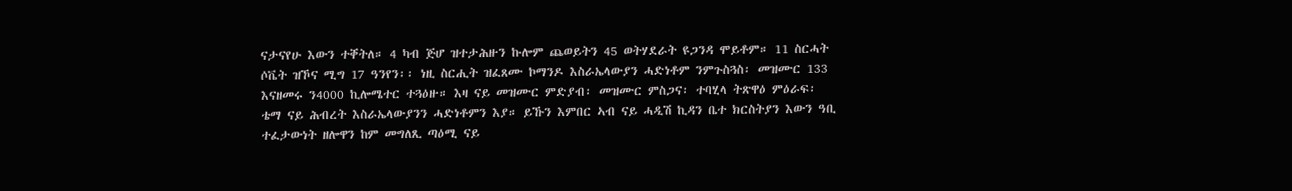ናታናየሁ እውን ተቐትለ። 4 ካብ ጅሆ ዝተታሕዙን ኩሎም ጨወይትን 45 ወትሃደራት ዩጋንዳ ሞይቶም። 11 ስርሓት ሶቬት ዝኾና ሚግ 17 ዓንየን፡፡ ነዚ ስርሒት ዝፈጸሙ ኮማንዶ እስራኤላውያን ሓድነቶም ንምጉስጓስ፡ መዝሙር 133 እናዘመሩ ን4000 ኪሎሜተር ተጓዕዙ። እዛ ናይ መዝሙር ምድያብ፡ መዝሙር ምስጋና፡ ተባሂላ ትጽዋዕ ምዕራፍ፡ ቴማ ናይ ሕብረት እስራኤላውያንን ሓድነቶምን እያ። ይኹን እምበር ኣብ ናይ ሓዲሽ ኪዳን ቤተ ክርስትያን እውን ዓቢ ተፈታውነት ዘሎዋን ከም መግለጺ ጣዕሚ ናይ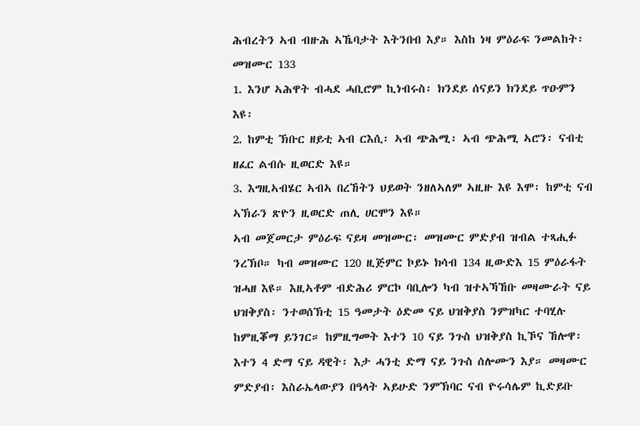ሕብረትን ኣብ ብዙሕ ኣኼባታት እትንበብ እያ። እስከ ነዛ ምዕራፍ ንመልከት፡
መዝሙር 133
1. እንሆ ኣሕዋት ብሓደ ሓቢሮም ኪነብሩስ፡ ክንደይ ሰናይን ክንደይ ጥዑምን እዩ፡
2. ከምቲ ኽቡር ዘይቲ ኣብ ርእሲ፡ ኣብ ጭሕሚ፡ ኣብ ጭሕሚ ኣሮን፡ ናብቲ ዘፈር ልብሱ ዚወርድ እዩ።
3. እግዚኣብሄር ኣብኣ በረኸትን ህይወት ንዘለኣለም ኣዚዙ እዩ እሞ፡ ከምቲ ናብ ኣኽራን ጽዮን ዚወርድ ጠሊ ሀርሞን እዩ።
ኣብ መጀመርታ ምዕራፍ ናይዛ መዝሙር፡ መዝሙር ምድያብ ዝብል ተጻሒፉ ንረኽቦ። ካብ መዝሙር 120 ዚጅምር ኮይኑ ክሳብ 134 ዚውድእ 15 ምዕራፋት ዝሓዘ እዩ። እዚኣቶም ብድሕሪ ምርኮ ባቢሎን ካብ ዝተኣኻኸቡ መዛሙራት ናይ ህዝቅያስ፡ ንተወሰኽቲ 15 ዓመታት ዕድመ ናይ ህዝቅያስ ንምዝካር ተባሂሉ ከምዚቖማ ይንገር። ከምዚግመት እተን 10 ናይ ንጉስ ህዝቅያስ ኪኾና ኸሎዋ፡ እተን 4 ድማ ናይ ዳዊት፡ እታ ሓንቲ ድማ ናይ ንጉስ ሰሎሙን እያ። መዛሙር ምድያብ፡ እስራኤላውያን በዓላት ኣይሁድ ንምኽባር ናብ ዮሩሳሌም ኪድይቡ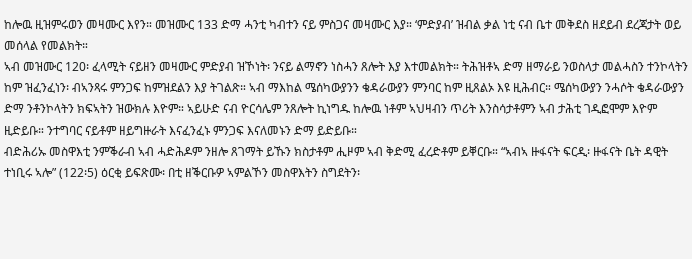ከሎዉ ዚዝምሩወን መዛሙር እየን። መዝሙር 133 ድማ ሓንቲ ካብተን ናይ ምስጋና መዛሙር እያ። ‘ምድያብ’ ዝብል ቃል ነቲ ናብ ቤተ መቅደስ ዘደይብ ደረጃታት ወይ መሰላል የመልክት።
ኣብ መዝሙር 120፡ ፈላሚት ናይዘን መዛሙር ምድያብ ዝኾነት፡ ንናይ ልማኖን ነስሓን ጸሎት እያ እተመልክት። ትሕዝቶኣ ድማ ዘማራይ ንወስላታ መልሓስን ተንኮላትን ከም ዝፈንፈነን፡ ብኣንጻሩ ምንጋፍ ከምዝደልን እያ ትገልጽ። ኣብ ማእከል ሜሰካውያንን ቄዳራውያን ምንባር ከም ዚጸልኦ እዩ ዚሕብር። ሜሰካውያን ንሓሶት ቄዳራውያን ድማ ንቶንኮላትን ክፍኣትን ዝውክሉ እዮም። ኣይሁድ ናብ ዮርሳሌም ንጸሎት ኪነግዱ ከሎዉ ነቶም ኣህዛብን ጥሪት እንስሳታቶምን ኣብ ታሕቲ ገዲፎሞም እዮም ዚድይቡ። ንተግባር ናይቶም ዘይግዙራት እናፈንፈኑ ምንጋፍ እናለመኑን ድማ ይድይቡ።
ብድሕሪኡ መስዋእቲ ንምቕራብ ኣብ ሓድሕዶም ንዘሎ ጸገማት ይኹን ክስታቶም ሒዞም ኣብ ቅድሚ ፈረድቶም ይቐርቡ። “ኣብኣ ዙፋናት ፍርዲ፡ ዙፋናት ቤት ዳዊት ተነቢሩ ኣሎ” (122፡5) ዕርቂ ይፍጽሙ፡ በቲ ዘቕርቡዎ ኣምልኾን መስዋእትን ስግደትን፡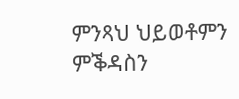ምንጻህ ህይወቶምን ምቕዳስን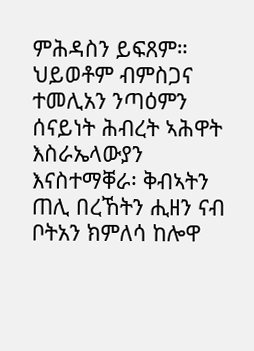ምሕዳስን ይፍጸም። ህይወቶም ብምስጋና ተመሊአን ንጣዕምን ሰናይነት ሕብረት ኣሕዋት እስራኤላውያን እናስተማቐራ፡ ቅብኣትን ጠሊ በረኸትን ሒዘን ናብ ቦትአን ክምለሳ ከሎዋ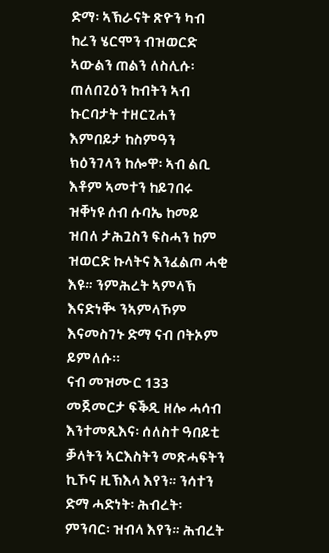ድማ፡ ኣኽራናት ጽዮን ካብ ከረን ሄርሞን ብዝወርድ ኣውልን ጠልን ለስሊሱ፡ ጠለበጊዕን ከብትን ኣብ ኩርባታት ተዘርጊሐን እምበይታ ከስምዓን ክዕንገላን ከሎዋ፡ ኣብ ልቢ እቶም ኣመተን ከይገበሩ ዝቐነዩ ሰብ ሱባኤ ከመይ ዝበለ ታሕጓስን ፍስሓን ከም ዝወርድ ኩላትና እንፈልጦ ሓቂ እዩ። ንምሕረት ኣምላኽ እናድነቚ ንኣምላኾም እናመስገኑ ድማ ናብ ቦትኦም ይምለሱ፡፡
ናብ መዝሙር 133 መጀመርታ ፍቕዲ ዘሎ ሓሳብ እንተመጺእና፡ ሰለስተ ዓበይቲ ቓላትን ኣርእስትን መጽሓፍትን ኪኾና ዚኽእላ እየን። ንሳተን ድማ ሓድነት፡ ሕብረት፡ ምንባር፡ ዝብላ እየን። ሕብረት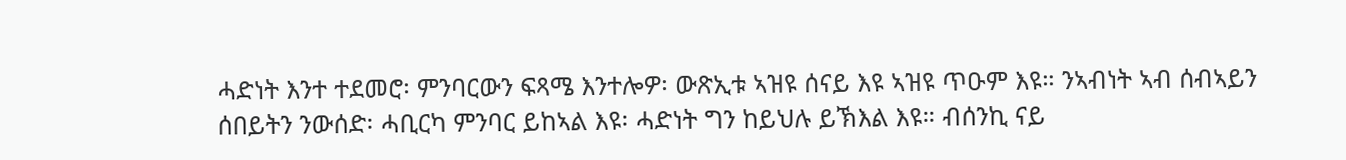ሓድነት እንተ ተደመሮ፡ ምንባርውን ፍጻሜ እንተሎዎ፡ ውጽኢቱ ኣዝዩ ሰናይ እዩ ኣዝዩ ጥዑም እዩ። ንኣብነት ኣብ ሰብኣይን ሰበይትን ንውሰድ፡ ሓቢርካ ምንባር ይከኣል እዩ፡ ሓድነት ግን ከይህሉ ይኽእል እዩ። ብሰንኪ ናይ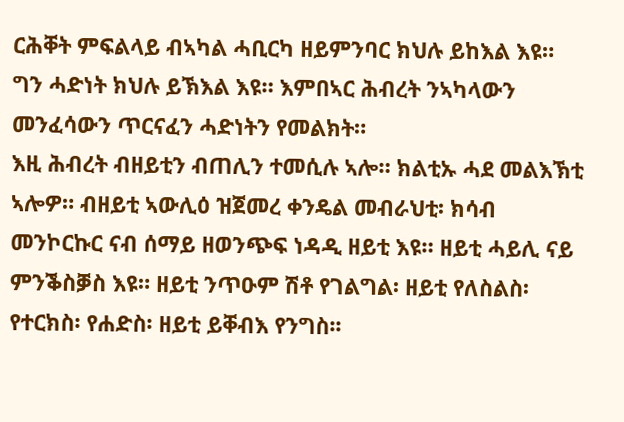ርሕቐት ምፍልላይ ብኣካል ሓቢርካ ዘይምንባር ክህሉ ይከእል እዩ። ግን ሓድነት ክህሉ ይኽእል እዩ። እምበኣር ሕብረት ንኣካላውን መንፈሳውን ጥርናፈን ሓድነትን የመልክት።
እዚ ሕብረት ብዘይቲን ብጠሊን ተመሲሉ ኣሎ። ክልቲኡ ሓደ መልእኽቲ ኣሎዎ። ብዘይቲ ኣውሊዕ ዝጀመረ ቀንዴል መብራህቲ፡ ክሳብ መንኮርኩር ናብ ሰማይ ዘወንጭፍ ነዳዲ ዘይቲ እዩ። ዘይቲ ሓይሊ ናይ ምንቕስቓስ እዩ። ዘይቲ ንጥዑም ሽቶ የገልግል፡ ዘይቲ የለስልስ፡ የተርክስ፡ የሐድስ፡ ዘይቲ ይቐብእ የንግስ፡፡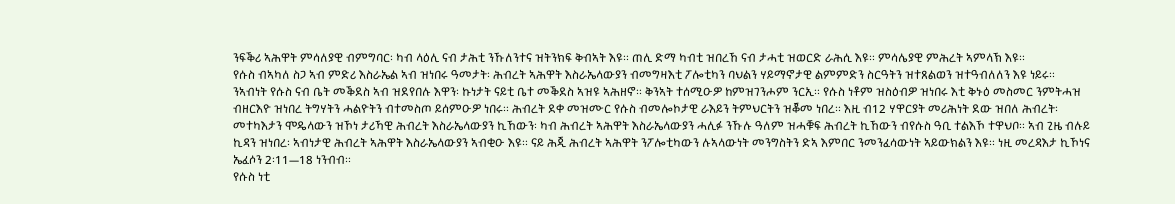ንፍቕሪ ኣሕዋት ምሳለያዊ ብምግባር፡ ካብ ላዕሊ ናብ ታሕቲ ንኹለንተና ዝትንክፍ ቅብኣት እዩ። ጠሊ ድማ ካብቲ ዝበረኸ ናብ ታሓቲ ዝወርድ ራሕሲ እዩ። ምሳሌያዊ ምሕረት ኣምላኽ እዩ።
የሱስ ብኣካለ ስጋ ኣብ ምድሪ እስራኤል ኣብ ዝነበሩ ዓመታት፡ ሕብረት ኣሕዋት እስራኤላውያን ብመግዛእቲ ፖሎቲካን ባህልን ሃይማኖታዊ ልምምድን ስርዓትን ዝተጸልወን ዝተዓብለለን እዩ ነይሩ። ንኣብነት የሱስ ናብ ቤት መቕደስ ኣብ ዝደየበሉ እዋን፡ ኩነታት ናይቲ ቤተ መቕደስ ኣዝዩ ኣሕዘኖ። ቅንኣት ተሰሚዑዎ ከምዝገንሖም ንርኢ። የሱስ ነቶም ዝስዕብዎ ዝነበሩ እቲ ቅኑዕ መስመር ንምትሓዝ ብዘርእዮ ዝነበረ ትግሃትን ሓልዮትን ብተመስጦ ይሰምዑዎ ነበሩ። ሕብረት ደቀ መዝሙር የሱስ ብመሎኮታዊ ራእይን ትምህርትን ዝቖመ ነበረ። እዚ ብ12 ሃዋርያት መሪሕነት ደው ዝበለ ሕብረት፡ መተካእታን ሞዴላውን ዝኾነ ታሪኻዊ ሕብረት እስራኤላውያን ኪኸውን፡ ካብ ሕብረት ኣሕዋት እስራኤላውያን ሓሊፉ ንኹሉ ዓለም ዝሓቑፍ ሕብረት ኪኸውን ብየሱስ ዓቢ ተልእኾ ተዋህቦ። ኣብ ጊዜ ብሉይ ኪዳን ዝነበረ፡ ኣብነታዊ ሕብረት ኣሕዋት እስራኤላውያን ኣብቂዑ እዩ። ናይ ሕጂ ሕብረት ኣሕዋት ንፖሎቲካውን ሉኣላውነት መንግስትን ድኣ እምበር ንመንፈሳውነት ኣይውክልን እዩ። ነዚ መረዳእታ ኪኾነና ኤፈሶን 2፡11—18 ነንብብ።
የሱስ ነቲ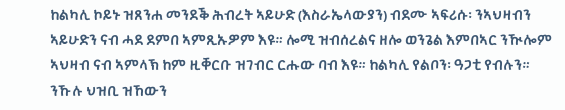ከልካሊ ኮይኑ ዝጸንሐ መንደቕ ሕብረት ኣይሁድ (እስራኤላውያን) ብደሙ ኣፍሪሱ፡ ንኣህዛብን ኣይሁድን ናብ ሓደ ደምበ ኣምጺኡዎም እዩ። ሎሚ ዝብሰረልና ዘሎ ወንጌል እምበኣር ንዂሎም ኣህዛብ ናብ ኣምላኽ ከም ዚቐርቡ ዝገብር ርሑው ባብ እዩ። ከልካሊ የልቦን፡ ዓጋቲ የብሉን። ንኹሉ ህዝቢ ዝኸውን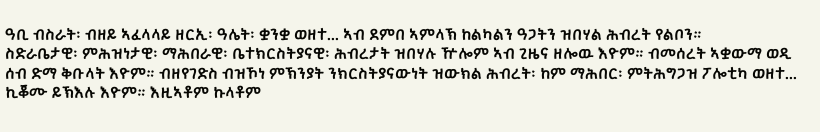ዓቢ ብስራት፡ ብዘይ ኣፈላላይ ዘርኢ፡ ዓሌት፡ ቋንቋ ወዘተ... ኣብ ደምበ ኣምላኽ ከልካልን ዓጋትን ዝበሃል ሕብረት የልቦን።
ስድራቤታዊ፡ ምሕዝነታዊ፡ ማሕበራዊ፡ ቤተክርስትያናዊ፡ ሕብረታት ዝበሃሉ ዅሎም ኣብ ጊዜና ዘሎዉ እዮም። ብመሰረት ኣቋውማ ወዲ ሰብ ድማ ቅቡላት እዮም። ብዘየገድስ ብዝኾነ ምኽንያት ንክርስትያናውነት ዝውክል ሕብረት፡ ከም ማሕበር፡ ምትሕግጋዝ ፖሎቲካ ወዘተ... ኪቖሙ ይኽእሉ እዮም። እዚኣቶም ኩላቶም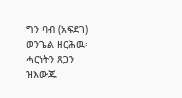ግን ባብ (አፍደገ) ወንጌል ዘርሕዉ፡ ሓርነትን ጸጋን ዝእውጁ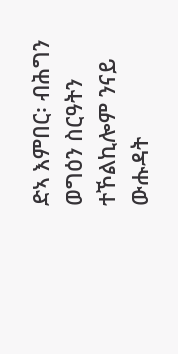ድኣ እምበር፡ ብሕግን ወግዕን ስርዓትን ተኾልኪሎም ንናይ ውሑዳት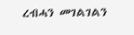ረብሓን መገልገልን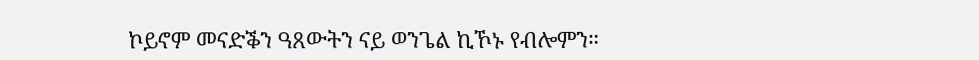ኮይኖም መናድቕን ዓጸውትን ናይ ወንጌል ኪኾኑ የብሎምን።